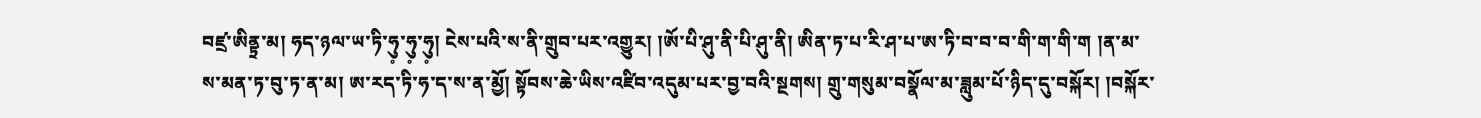བཛྲ་ཨིནྟྲ་མ། ཧད་ཉལ་ཡ་ཏི་ཧུ༷་ཧུ༷་ཧུ༷། ངེས་པའི་ས་ནི་གྲུབ་པར་འགྱུར། །ཨོ་པི་ཤུ་ནི་པི་ཤུ་ནི། ཨིན་ཏ་པ་རི་ཤ་པ་ཨ་ཏི་བ་བ་བ་གི་ག་གི་ག །ན་མ་ས་མན་ཏ་བུ་ཏ་ན་མ། ཨ་རད་ཏི་ཧ་ད་ས་ན་མྱོ། སྟོབས་ཆེ་ཡིས་འཛིབ་འདུམ་པར་བྱ་བའི་སྔགས། གྲུ་གསུམ་བསྣོལ་མ་ཟླུམ་པོ་ཉིད་དུ་བསྐོར། །བསྐོར་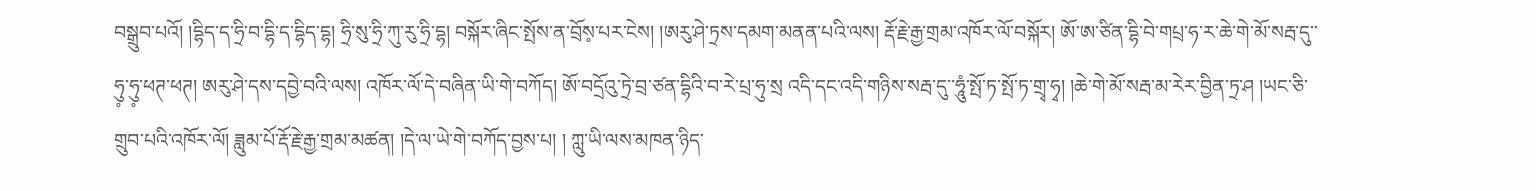བསྒྲུབ་པའོ། །དྷིད་ད་ཧྲི་བ་དྷི་ད་དྷིད་དྷ། ཧྲི་སུ་ཧྲི་ཀུ་རུ་ཧྲི་དྷ། བསྐོར་ཞིང་སྤོས་ན་བྲོས༷་པར་ངེས། །ཨརུ་ཤེ་ཏྲས་དམག་མནན་པའི་ལས། རྡོ་རྗེ་རྒྱ་གྲམ་འཁོར་ལོ་བསྐོར། ཨོ་ཨ་ཙིན་དྷི་བེ་གཔྲ་ཧ་ར་ཆེ་གེ་མོ་སརྦ་དུ་་ཧུ༷་ཧུ༷་ཕཊ་ཕཊ། ཨརུ་ཤེ་དས་དབྱེ་བའི་ལས། འཁོར་ལོ་དེ་བཞིན་ཡི་གེ་བཀོད། ཨོ་བདྲོའུ་ཏྲེ་བྲ་ཙན་དྷིའི་བ་རེ་པྲ་ཧུ་སྲ འདི་དང་འདི་གཉིས་སརྦ་དུ་་ཧཱུཾ་སྤོ་ཏ་སྤོ་ཏ་གྲྭ་ཧྭ། །ཆེ་གེ་མོ་སརྦ་མ་རེར་བྱིན་ཏྲ་ཤ །ཡང་ཅི་གྲུབ་པའི་འཁོར་ལོ། ཟླུམ་པོ་རྡོ་རྗེ་རྒྱ་གྲམ་མཚན། །དེ་ལ་ཡེ་གེ་བཀོད་བྱས་པ། ། ཀླུ་ཡི་ལས་མཁན་ཉིད་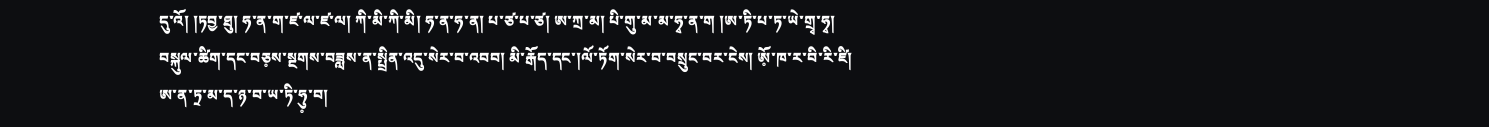དུ་འོ། །ཏབྱ་ཐུ། ཧ་ན་ག་ཛ་ལ་ཛ་ལ། ཀི་མི་ཀི་མི། ཧ་ན་ཧ་ན། པ་ཙ་པ་ཙ། ཨ་ཀྲ་མ། པི་གུ་མ་མ་ཧྭ་ན་ག །ཨ་ཏི་པ་ཏ་ཡེ་གྲྭ་ཧྭ། བསྐུལ་ཚིག་དང་བཅ༷ས་སྔགས་བཟླས་ན་སྤྲིན་འདུ་སེར་བ་འབབ། མི་རྒོད་དང་།ལོ་ཏོག་སེར་བ་བསྲུང་བར་ངེས། ཨོ༷་ཁ་ར་བི་རི་ཛི། ཨ་ན་ཏྲ་མ་ད་ཉ་བ་ཡ་ཏི་ཧུ༷་བ།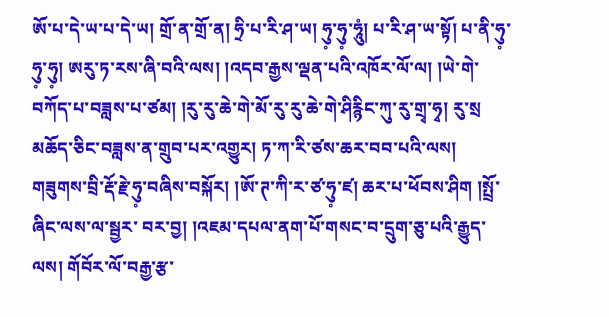ཨོ་པ་དེ་ཡ་པ་དེ་ཡ། གྲོ་ན་གྲོ་ན། ཧྲི་པ་རི་ཤ་ཡ། ཧུ༷་ཧུ༷་ཧཱུཾ། པ་རི་ཤ་ཡ་སྟོ། པ་ནི་ཧུ༷་ཧུ༷་ཧུ༷། ཨརུ་ཏ་རས་ཞི་བའི་ལས། །འདབ་རྒྱས་ལྡན་པའི་འཁོར་ལོ་ལ། །ཡེ་གེ་བཀོད་པ་བཟླས་པ་ཙམ། །རུ་རུ་ཆེ་གེ་མོ་རུ་རུ་ཆེ་གེ་ཤིརྙིང་ཀུ་རུ་གྲྭ་ཧྭ། རུ་སྲ མཆོད་ཅིང་བཟླས་ན་གྲུབ་པར་འགྱུར། ཏ་ཀ་རི་ཙས་ཆར་བབ་པའི་ལས། གཟུགས་བྲི་རྡོ་རྗེ་ཧུ༷་བཞིས་བསྐོར། །ཨོ་ཊ་ཀི་ར་ཙ་ཧུ༷་ཛ། ཆར་པ་ཕོབས་ཤིག །སྤྲོ་ཞིང་ལས་ལ་སྦྱར་ བར་བྱ། །འཇམ་དཔལ་ནག་པོ་གསང་བ་དྲུག་ཅུ་པའི་རྒྱུད་ལས། གོབོར་ལོ་བརྒྱ་རྩ་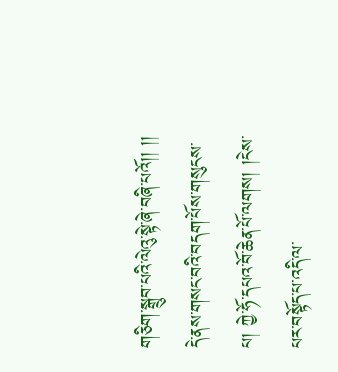གཅིག་སྒྲུབ་པའི་ལེའུ་སྟེ་ཞེ་བཞི་པའོ།། །། དེ་ནས་གསང་བའི་བདག་པོས་གསུངས་པ། ཀྱེ་ཧོ་དཔའ་བོ་ཆེན་པོ་ལགས། །ངེས་པར་བསྟོད་པ་འདི་ལ་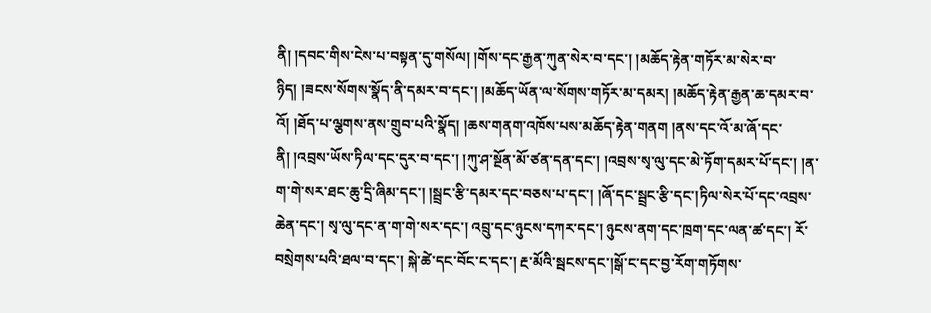ནི། །དབང་གིས་ངེས་པ་བསྟན་དུ་གསོལ། །གོས་དང་རྒྱན་ཀུན་སེར་བ་དང་། །མཆོད་རྟེན་གཏོར་མ་སེར་བ་ཉིད། །ཟངས་སོགས་སྣོད་ནི་དམར་བ་དང་། །མཆོད་ཡོན་ལ་སོགས་གཏོར་མ་དམར། །མཆོད་རྟེན་རྒྱན་ཆ་དམར་བ་འོ། །ཐོད་པ་ལྕགས་ནས་གྲུབ་པའི་སྣོད། །ཆས་གནག་འཁོས་པས་མཆོད་རྟེན་གནག །ནས་དང་འོ་མ་ཞོ་དང་ནི། །འབྲས་ཡོས་ཏིལ་དང་དུར་བ་དང་། །ཀུ་ཤ་སྔོན་མོ་ཙན་དན་དང་། །འབྲས་སྭ་ལུ་དང་མེ་ཏོག་དམར་པོ་དང་། །ན་ག་གེ་སར་ཐང་ཆུ་དྲི་ཞིམ་དང་། །སྦྲང་རྩི་དམར་དང་བཅས་པ་དང་། །ཞོ་དང་སྦྲང་རྩི་དང་།ཏིལ་སེར་པོ་དང་འབྲས་ཆེན་དང་། སྭ་ལུ་དང་ན་ག་གེ་སར་དང་། འབྲུ་དང་ཉུངས་དཀར་དང་། ཉུངས་ནག་དང་ཁྲག་དང་ལན་ཚ་དང་། རོ་བསྲེགས་པའི་ཐལ་བ་དང་། སྐེ་ཚེ་དང་བོང་ང་དང་། རྔ་མོའི་སྦངས་དང་།སྒོ་ང་དང་བྱ་རོག་གཏོགས་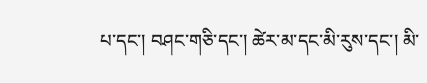པ་དང་། བཤང་གཅི་དང་། ཚེར་མ་དང་མི་རུས་དང་། མི་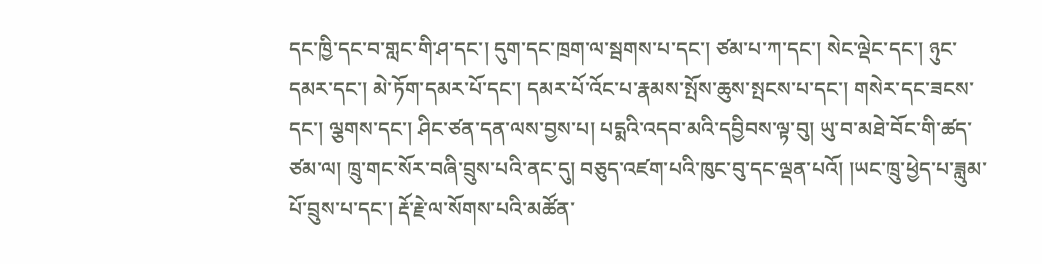དང་ཁྱི་དང་བ་གླང་གི་ཤ་དང་། དུག་དང་ཁྲག་ལ་སྦགས་པ་དང་། ཙམ་པ་ཀ་དང་། སེང་ལྡེང་དང་། ཉུང་དམར་དང་། མེ་ཏོག་དམར་པོ་དང་། དམར་པོ་འོང་པ་རྣམས་སྤོས་ཆུས་སྤངས་པ་དང་། གསེར་དང་ཟངས་དང་། ལྕགས་དང་། ཤིང་ཙན་དན་ལས་བྱས་པ། པདྨའི་འདབ་མའི་དབྱིབས་ལྟ་བུ། ཡུ་བ་མཐེ་བོང་གི་ཚད་ཙམ་ལ། ཁྲུ་གང་སོར་བཞི་བྲུས་པའི་ནང་དུ། བཅུད་འཛག་པའི་ཁུང་བུ་དང་ལྡན་པའོ། །ཡང་ཁྲུ་ཕྱེད་པ་ཟླུམ་པོ་བྲུས་པ་དང་། རྡོ་རྗེ་ལ་སོགས་པའི་མཚོན་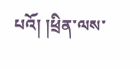པའོ། །ཕྲིན་ལས་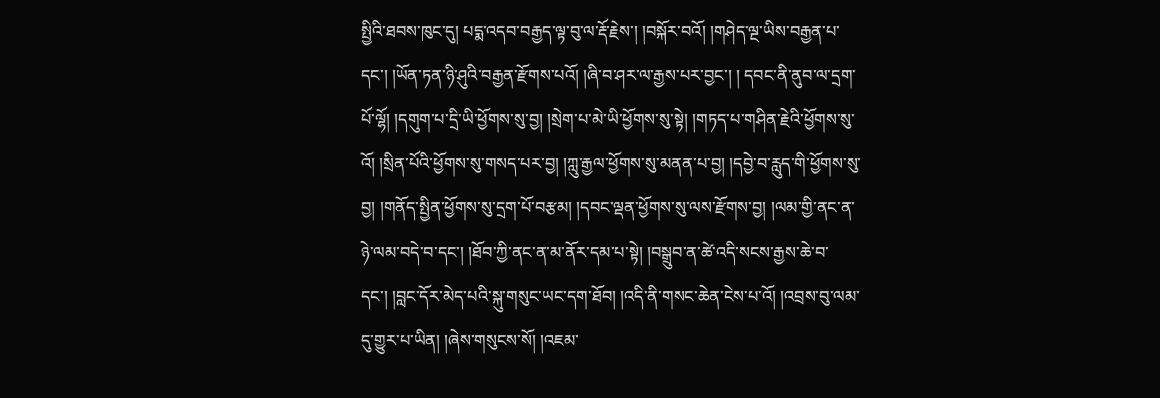སྤྱིའི་ཐབས་ཁུང་དུ། པདྨ་འདབ་བརྒྱད་ལྟ་བུ་ལ་རྡོ་རྗེས་། །བསྐོར་བའོ། །གཤེད་ལྔ་ཡིས་བརྒྱན་པ་དང་། །ཡོན་ཏན་ཉི་ཤུའི་བརྒྱན་རྫོགས་པའོ། །ཞི་བ་ཤར་ལ་རྒྱས་པར་བྱང་། ། དབང་ནི་ནུབ་ལ་དྲག་པོ་ལྷོ། །དགུག་པ་དྲི་ཡི་ཕྱོགས་སུ་བྱ། །སྲེག་པ་མེ་ཡི་ཕྱོགས་སུ་སྟེ། །གཏད་པ་གཤིན་རྗེའི་ཕྱོགས་སུ་འོ། །སྲིན་པོའི་ཕྱོགས་སུ་གསད་པར་བྱ། །ཀླུ་རྒྱལ་ཕྱོགས་སུ་མནན་པ་བྱ། །དབྱེ་བ་རླུད་གི་ཕྱོགས་སུ་བྱ། །གནོད་སྤྱིན་ཕྱོགས་སུ་དྲག་པོ་བརྩམ། །དབང་ལྡན་ཕྱོགས་སུ་ལས་རྫོགས་བྱ། །ལམ་གྱི་ནང་ན་ཉེ་ལམ་བདེ་བ་དང་། །ཐོབ་ཀྱི་ནང་ན་མ་ནོར་དམ་པ་སྟེ། །བསྒྲུབ་ན་ཚེ་འདི་སངས་རྒྱས་ཆེ་བ་དང་། །བླང་དོར་མེད་པའི་སྐུ་གསུང་ཡང་དག་ཐོབ། །འདི་ནི་གསང་ཆེན་ངེས་པ་འོ། །འབྲས་བུ་ལམ་དུ་གྱུར་པ་ཡིན། །ཞེས་གསུངས་སོ། །འཇམ་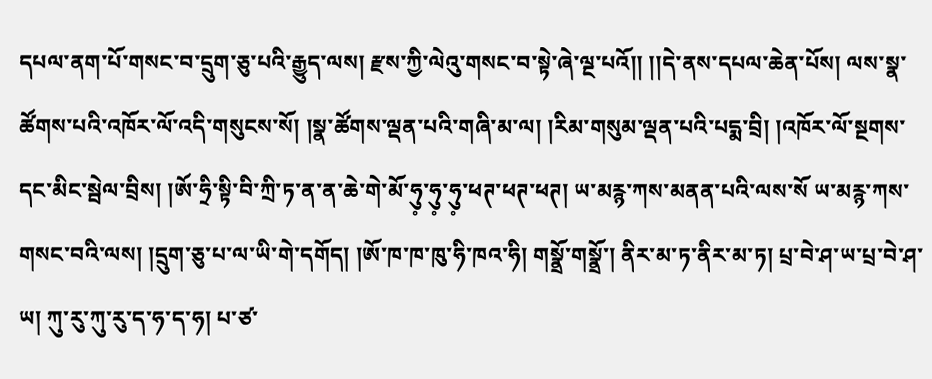དཔལ་ནག་པོ་གསང་བ་དྲུག་ཅུ་པའི་རྒྱུད་ལས། རྫས་ཀྱི་ལེའུ་གསང་བ་སྟེ་ཞེ་ལྔ་པའོ།། །།དེ་ནས་དཔལ་ཆེན་པོས། ལས་སྣ་ཚོགས་པའི་འཁོར་ལོ་འདི་གསུངས་སོ། །སྣ་ཚོགས་ལྡན་པའི་གཞི་མ་ལ། །རིམ་གསུམ་ལྡན་པའི་པདྨ་བྲི། །འཁོར་ལོ་སྔགས་དང་མིང་སྦེལ་བྲིས། །ཨོ་ཧྲི་སྟི་བི་ཀྲི་ཏ་ན་ན་ཆེ་གེ་མོ་ཧུ༷་ཧུ༷་ཧུ༷་ཕཊ་ཕཊ་ཕཊ། ཡ་མརྙ་ཀས་མནན་པའི་ལས་སོ ཡ་མརྙ་ཀས་གསང་བའི་ལས། །དྲུག་ཅུ་པ་ལ་ཡི་གེ་དགོད། །ཨོ་ཁ་ཁ་ཁུ་ཧི་ཁའ་ཧི། གསྣྲོ་གསྣྲོ་། ནིར་མ་ཏ་ནིར་མ་ཏ། པྲ་བེ་ཤ་ཡ་པྲ་བེ་ཤ་ཡ། ཀུ་རུ་ཀུ་རུ་ད་ཧ་ད་ཧ། པ་ཙ་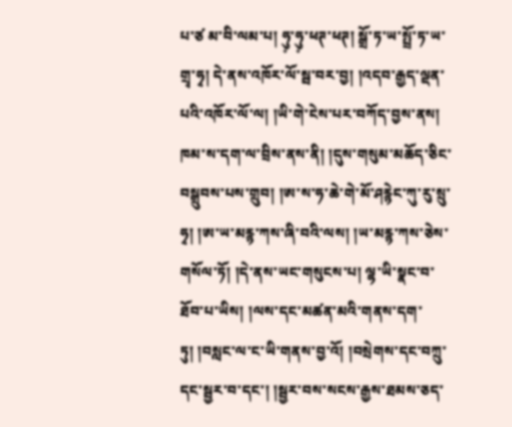པ་ཙ མ་བི་ལམ་པ། ཧུ༷་ཧུ༷་ཕཊ་ཕཊ། སྒྲོ་ཏ་ཡ་སྤྲོ་ཏ་ཡ་གྲྭ་ཧྭ། དེ་ནས་འཁོར་ལོ་སྦ་བར་བྱ། །འདབ་རྒྱད་ལྡན་པའི་འཁོར་ལོ་ལ། །ཡི་གེ་ངེས་པར་བཀོད་བྱས་ནས། ཁམ་ས་དག་ལ་བྲིས་ནས་ནི། །དུས་གསུམ་མཆོད་ཅིང་བསྒྲུབས་པས་གྲུབ། །ཨ་ས་ཧ་ཆེ་གེ་མོ་ཤརྙེང་ཀུ་རུ་སྲུ་ཧྭ། །ཨ་ཡ་མརྙ་ཀས་ཞི་བའི་ལས། །ཡ་མརྙ་ཀས་ཅེས་གསོལ་ཏོ། །དེ་ནས་ཡང་གསུངས་པ། ལྷ་ཡི་སྣང་བ་ཐོབ་པ་ཡིས། །ལས་དང་མཚན་མའི་གནས་དག་ཏུ། །བསླང་ལ་ང་ཡི་གནས་བྱ་འོ། །བསྲེགས་དང་བཀྲུ་དང་སྦྱར་བ་དང་། །སྦྱར་བས་སངས་རྒྱས་ཐམས་ཅད་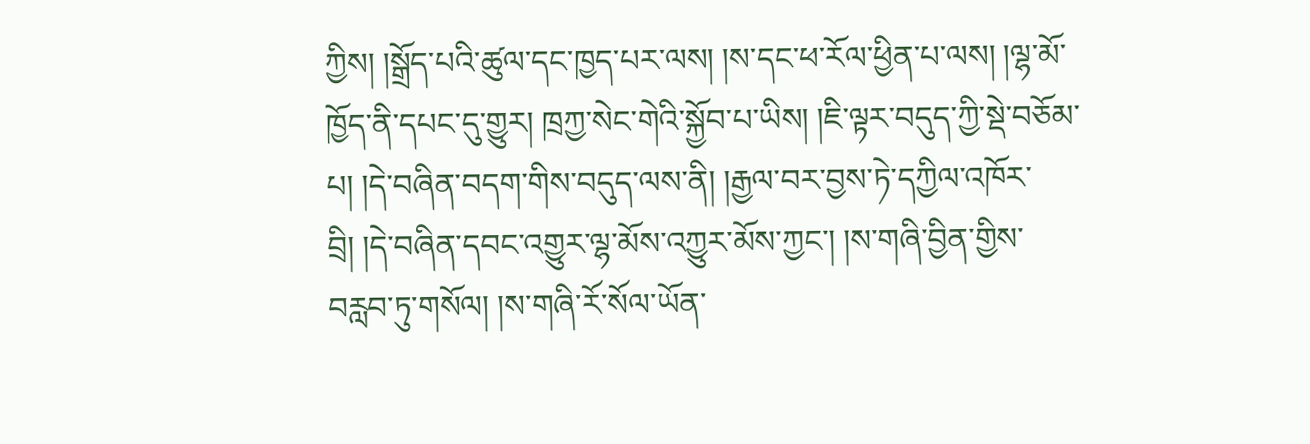ཀྱིས། །སྒྲོད་པའི་ཚུལ་དང་ཁྱད་པར་ལས། །ས་དང་ཕ་རོལ་ཕྱིན་པ་ལས། །ལྷ་མོ་ཁྱོད་ནི་དཔང་དུ་གྱུར། ཁྲཀྱ་སེང་གེའི་སྐྱོབ་པ་ཡིས། །ཇི་ལྟར་བདུད་ཀྱི་སྡེ་བཅོམ་པ། །དེ་བཞིན་བདག་གིས་བདུད་ལས་ནི། །རྒྱལ་བར་བྱས་ཏེ་དཀྱིལ་འཁོར་བྲི། །དེ་བཞིན་དབང་འགྱུར་ལྷ་མོས་འཀྱུར་མོས་ཀྱང་། །ས་གཞི་བྱིན་གྱིས་བརླབ་ཏུ་གསོལ། །ས་གཞི་རོ་སོལ་ཡོན་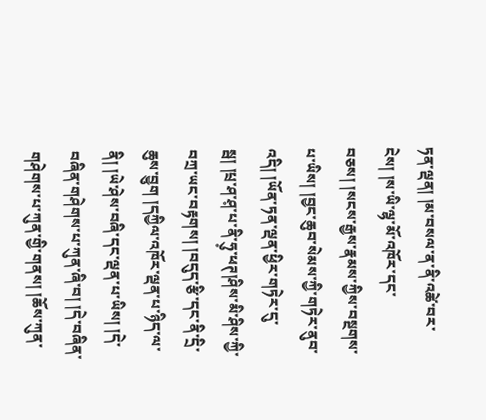ཏན་ལྡན། །མ་བསལ་ན་ནི་འཚེ་བར་ངེས། །ས་ཡི་ལྷ་མོ་འཁོར་དང་བཅས། །སངས་རྒྱས་རྣམས་ཀྱིས་བསྔགས་པ་ཡིས། །བྱང་ཆུབ་སེམས་ཀྱི་གཏེར་ནུབ་འདི། །ཡོན་ཏན་ལྡན་ཕྱིར་གཏེར་དུ་སྦ། །པྲ་ཤ་ཤ༷་པ་ནི་ཧུ༷་ཕཊ།ཤིས་མི་ཤིས་ཀྱི་བཀྲ་ཡང་བརྟགས། །བདུད་རྩི་དང་ནི་དྲི་ཆུས་བྱུག །དཀྱིལ་འཁོར་ལྡན་པ་ཉིད་ལ་ནི། །ཡེ་ཤེས་བཞི་དང་ལྡན་པ་ཡིས། །དེ་བཞིན་གཤེགས་པ་ཀུན་ཞི་བ། །དེ་བཞིན་གཤེགས་པ་ཀུན་གྱི་གནས། །ཆོས་ཀུན་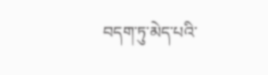བདག་ཏུ་མེད་པའི་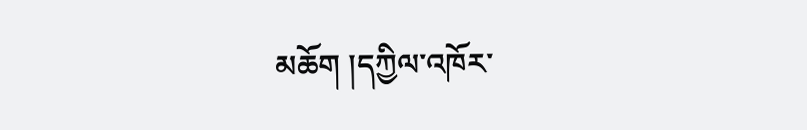མཆོག །དཀྱིལ་འཁོར་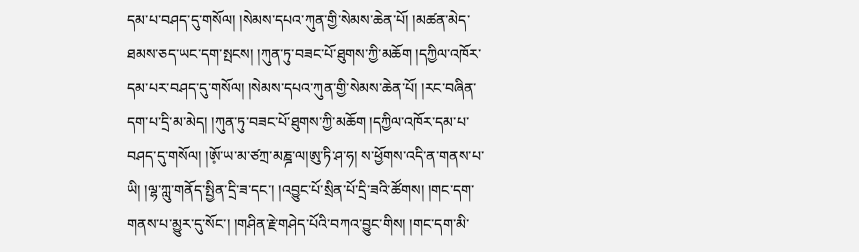དམ་པ་བཤད་དུ་གསོལ། །སེམས་དཔའ་ཀུན་གྱི་སེམས་ཆེན་པོ། །མཚན་མེད་ཐམས་ཅད་ཡང་དག་སྤངས། །ཀུན་ཏུ་བཟང་པོ་ཐུགས་ཀྱི་མཆོག །དཀྱིལ་འཁོར་དམ་པར་བཤད་དུ་གསོལ། །སེམས་དཔའ་ཀུན་གྱི་སེམས་ཆེན་པོ། །རང་བཞིན་དག་པ་དྲི་མ་མེད། །ཀུན་ཏུ་བཟང་པོ་ཐུགས་ཀྱི་མཆོག །དཀྱིལ་འཁོར་དམ་པ་བཤད་དུ་གསོལ། །ཨོ༷་ཡ་མ་ཙཀྲ་མཎྜ་ལ།ཨུ་ཏི་ཤ་ཧ། ས་ཕྱོགས་འདི་ན་གནས་པ་ཡི། །ལྷ་ཀླུ་གནོད་སྤྱིན་དྲི་ཟ་དང་། །འབྱུང་པོ་སྲིན་པོ་དྲི་ཟའི་ཚོགས། །གང་དག་གནས་པ་མྱུར་དུ་སོང་། །གཤིན་རྗེ་གཤེད་པོའི་བཀའ་བྱུང་གིས། །གང་དག་མི་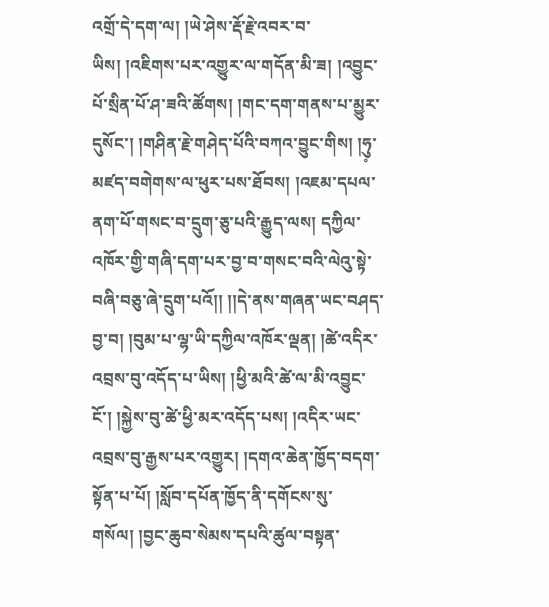འགྲོ་དེ་དག་ལ། །ཡེ་ཤེས་རྡོ་རྗེ་འབར་བ་ཡིས། །འཇིགས་པར་འགྱུར་ལ་གདོན་མི་ཟ། །འབྱུང་པོ་སྲིན་པོ་ཤ་ཟའི་ཚོགས། །གང་དག་གནས་པ་མྱུར་དུསོང་། །གཤིན་རྗེ་གཤེད་པོའི་བཀའ་བྱུང་གིས། །ཧུ༷་མཛད་བགེགས་ལ་ཕུར་པས་ཐོབས། །འཇམ་དཔལ་ནག་པོ་གསང་བ་དྲུག་ཅུ་པའི་རྒྱུད་ལས། དཀྱིལ་འཁོར་གྱི་གཞི་དག་པར་བྱ་བ་གསང་བའི་ལེའུ་སྟེ་བཞི་བཅུ་ཞེ་དྲུག་པའོ།། །།དེ་ནས་གཞན་ཡང་བཤད་བྱ་བ། །བུམ་པ་ལྷ་ཡི་དཀྱིལ་འཁོར་ལྡན། །ཚེ་འདིར་འབྲས་བུ་འདོད་པ་ཡིས། །ཕྱི་མའི་ཚེ་ལ་མི་འབྱུང་ངོ་། །སྐྱེས་བུ་ཚེ་ཕྱི་མར་འདོད་པས། །འདིར་ཡང་འབྲས་བུ་རྒྱས་པར་འགྱུར། །དགའ་ཆེན་ཁྱོད་བདག་སྟོན་པ་པོ། །སློབ་དཔོན་ཁྱོད་ནི་དགོངས་སུ་གསོལ། །བྱང་ཆུབ་སེམས་དཔའི་ཚུལ་བསྟན་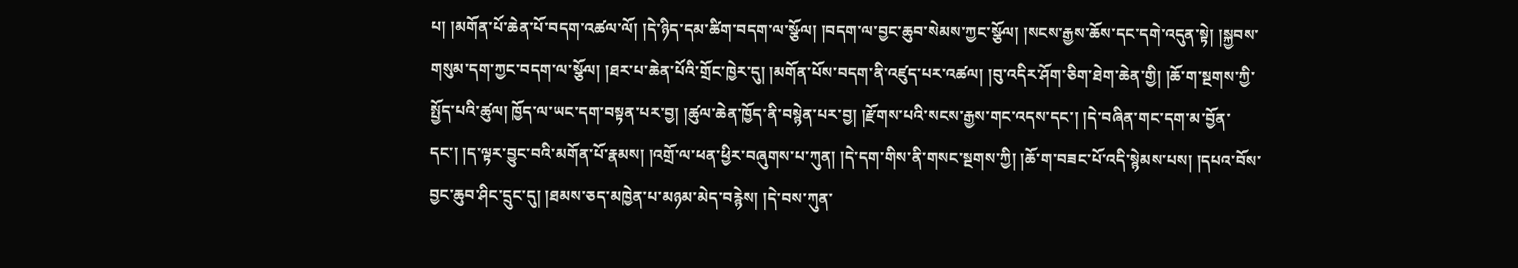པ། །མགོན་པོ་ཆེན་པོ་བདག་འཚལ་ལོ། །དེ་ཉིད་དམ་ཚིག་བདག་ལ་སྩོལ། །བདག་ལ་བྱང་ཆུབ་སེམས་ཀྱང་སྩོལ། །སངས་རྒྱས་ཆོས་དང་དགེ་འདུན་སྟེ། །སྐྱབས་གསུམ་དག་ཀྱང་བདག་ལ་སྩོལ། །ཐར་པ་ཆེན་པོའི་གྲོང་ཁྱེར་དུ། །མགོན་པོས་བདག་ནི་འཛུད་པར་འཚལ། །བུ་འདིར་ཤོག་ཅིག་ཐེག་ཆེན་གྱི། །ཆོ་ག་སྔགས་ཀྱི་སྤྱོད་པའི་ཚུལ། ཁྱོད་ལ་ཡང་དག་བསྟན་པར་བྱ། །ཚུལ་ཆེན་ཁྱོད་ནི་བསྙེན་པར་བྱ། །རྫོགས་པའི་སངས་རྒྱས་གང་འདས་དང་། །དེ་བཞིན་གང་དག་མ་བྱོན་དང་། །ད་ལྟར་བྱུང་བའི་མགོན་པོ་རྣམས། །འགྲོ་ལ་ཕན་ཕྱིར་བཞུགས་པ་ཀུན། །དེ་དག་གིས་ནི་གསང་སྔགས་ཀྱི། །ཆོ་ག་བཟང་པོ་འདི་སྙེམས་པས། །དཔའ་བོས་བྱང་ཆུབ་ཤིང་དྲུང་དུ། །ཐམས་ཅད་མཁྱེན་པ་མཉམ་མེད་བརྙེས། །དེ་བས་ཀུན་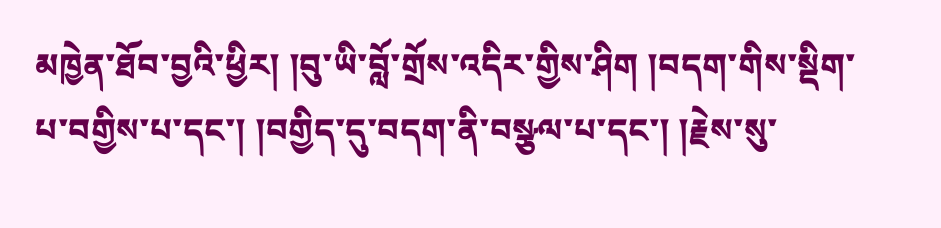མཁྱེན་ཐོབ་བྱའི་ཕྱིར། །བུ་ཡི་བློ་གྲོས་འདིར་གྱིས་ཤིག །བདག་གིས་སྡིག་པ་བགྱིས་པ་དང་། །བགྱིད་དུ་བདག་ནི་བསྩལ་པ་དང་། །རྗེས་སུ་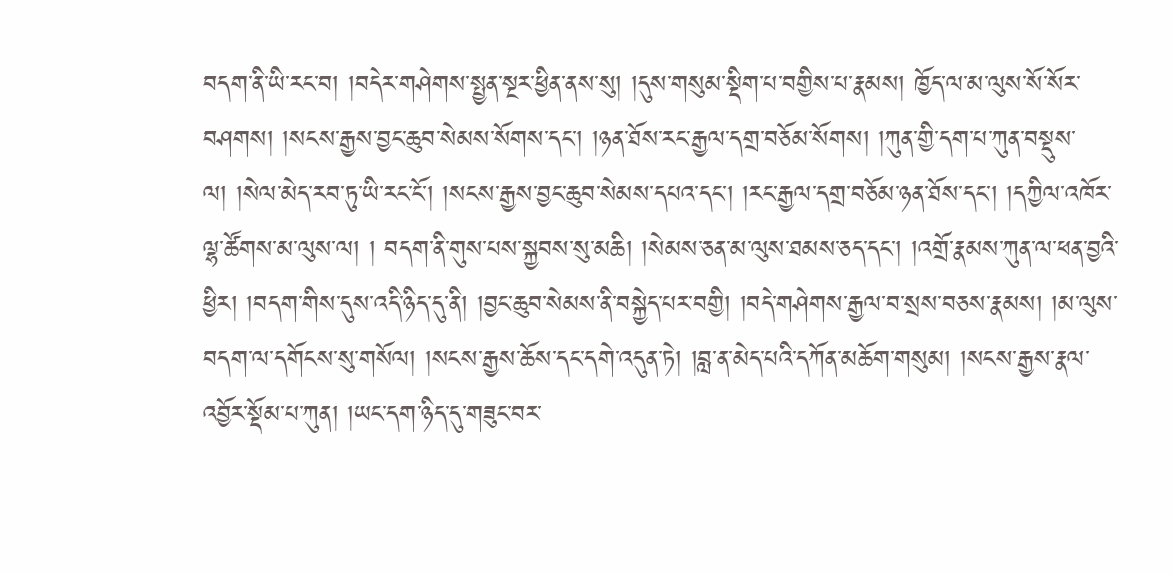བདག་ནི་ཡི་རང་བ། །བདེར་གཤེགས་སྤྱན་སྔར་ཕྱིན་ནས་སུ། །དུས་གསུམ་སྡིག་པ་བགྱིས་པ་རྣམས། ཁྱོད་ལ་མ་ལུས་སོ་སོར་བཤགས། །སངས་རྒྱས་བྱང་ཆུབ་སེམས་སོགས་དང་། །ཉན་ཐོས་རང་རྒྱལ་དགྲ་བཅོམ་སོགས། །ཀུན་གྱི་དག་པ་ཀུན་བསྡུས་ལ། །སེལ་མེད་རབ་ཏུ་ཡི་རང་ངོ་། །སངས་རྒྱས་བྱང་ཆུབ་སེམས་དཔའ་དང་། །རང་རྒྱལ་དགྲ་བཅོམ་ཉན་ཐོས་དང་། །དཀྱིལ་འཁོར་ལྷ་ཚོགས་མ་ལུས་ལ། ། བདག་ནི་གུས་པས་སྐྱབས་སུ་མཆི། །སེམས་ཅན་མ་ལུས་ཐམས་ཅད་དང་། །འགྲོ་རྣམས་ཀུན་ལ་ཕན་བྱའི་ཕྱིར། །བདག་གིས་དུས་འདི་ཉིད་དུ་ནི། །བྱང་ཆུབ་སེམས་ནི་བསྐྱེད་པར་བགྱི། །བདེ་གཤེགས་རྒྱལ་བ་སྲས་བཅས་རྣམས། །མ་ལུས་བདག་ལ་དགོངས་སུ་གསོལ། །སངས་རྒྱས་ཆོས་དང་དགེ་འདུན་ཏེ། །བླ་ན་མེད་པའི་དཀོན་མཆོག་གསུམ། །སངས་རྒྱས་རྣལ་འབྱོར་སྡོམ་པ་ཀུན། །ཡང་དག་ཉིད་དུ་གཟུང་བར་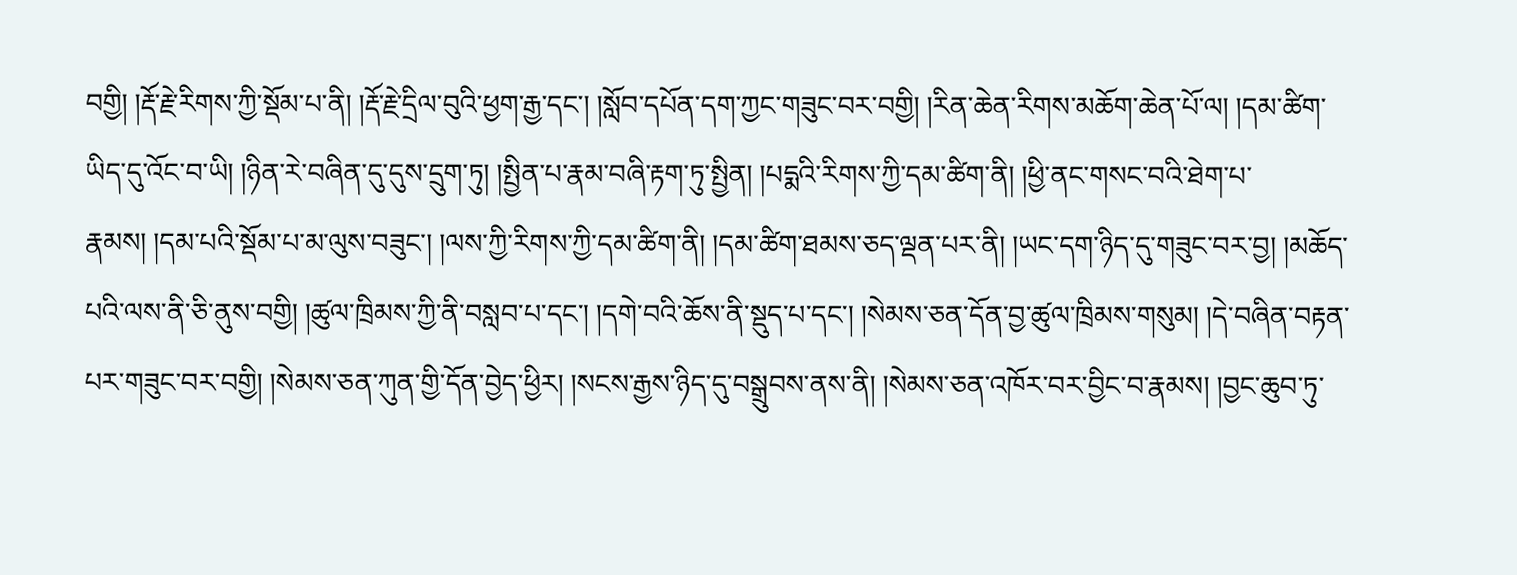བགྱི། །རྡོ་རྗེ་རིགས་ཀྱི་སྡོམ་པ་ནི། །རྡོ་རྗེ་དྲིལ་བུའི་ཕྱག་རྒྱ་དང་། །སློབ་དཔོན་དག་ཀྱང་གཟུང་བར་བགྱི། །རིན་ཆེན་རིགས་མཆོག་ཆེན་པོ་ལ། །དམ་ཚིག་ཡིད་དུ་འོང་བ་ཡི། །ཉིན་རེ་བཞིན་དུ་དུས་དྲུག་ཏུ། །སྤྱིན་པ་རྣམ་བཞི་རྟག་ཏུ་སྤྱིན། །པདྨའི་རིགས་ཀྱི་དམ་ཚིག་ནི། །ཕྱི་ནང་གསང་བའི་ཐེག་པ་རྣམས། །དམ་པའི་སྡོམ་པ་མ་ལུས་བཟུང་། །ལས་ཀྱི་རིགས་ཀྱི་དམ་ཚིག་ནི། །དམ་ཚིག་ཐམས་ཅད་ལྡན་པར་ནི། །ཡང་དག་ཉིད་དུ་གཟུང་བར་བྱ། །མཆོད་པའི་ལས་ནི་ཅི་ནུས་བགྱི། །ཚུལ་ཁྲིམས་ཀྱི་ནི་བསླབ་པ་དང་། །དགེ་བའི་ཆོས་ནི་སྡུད་པ་དང་། །སེམས་ཅན་དོན་བྱ་ཚུལ་ཁྲིམས་གསུམ། །དེ་བཞིན་བརྟན་པར་གཟུང་བར་བགྱི། །སེམས་ཅན་ཀུན་གྱི་དོན་བྱེད་ཕྱིར། །སངས་རྒྱས་ཉིད་དུ་བསྒྲུབས་ནས་ནི། །སེམས་ཅན་འཁོར་བར་བྱིང་བ་རྣམས། །བྱང་ཆུབ་ཏུ་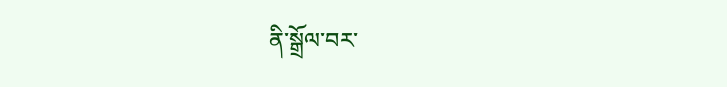ནི་སྒྲོལ་བར་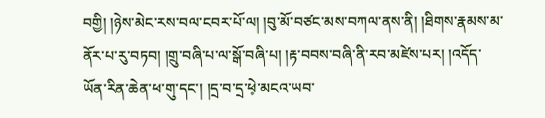བགྱི། །ཉེས་མེང་རས་བལ་ངབར་པོ་ལ། །བུ་མོ་བཙང་མས་བཀལ་ནས་ནི། །ཐིགས་རྣམས་མ་ནོར་པ་རུ་བཏབ། །གྲུ་བཞི་པ་ལ་སྒོ་བཞི་པ། །རྟ་བབས་བཞི་ནི་རབ་མཛེས་པར། །འདོད་ཡོན་རིན་ཆེན་ཕ་གུ་དང་། །དྲ་བ་དྲ་ཕེ༷་མངའ་ཡབ་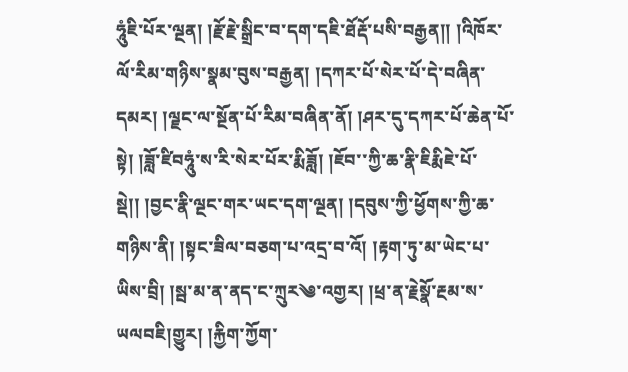ཧཱུཾཇི་པོར་ལྔན། །རྗོ་རྗེ་སྒྲིང་བ་དག་དཇི་ཐོརྡོ་པསི་བརྒྱན།། །འིཁོར་ལོ་རིམ་གཉིས་སྣམ་བུས་བརྒྱན། །དཀར་པོ་སེར་པོ་དེ་བཞིན་དམར། །ལྗང་ལ་སྔོན་པོ་རིམ་བཞིན་ནོ། །ཤར་དུ་དཀར་པོ་ཆེན་པོ་སྟེ། །ཟློ་ཛིབཧཱུཾ་ས་རི་སེར་པོར་རྨིཟློ། །ཇོབ་་ཀྱི་ཆ་རྣི་ཇིརྨིཇེ་པོ་སྡེ།། །བྱང་རྣི་ལྔང་གར་ཡང་དག་ལྔན། །དབུས་ཀྱི་ཕྱོགས་ཀྱི་ཆ་གཉིས་ནི། །སྟང་ཟིལ་བཅག་པ་འདྲ་བ་འོ། །རྟག་ཏུ་མ་ཡེང་པ་ཡིས་བྲི། །སྦ་མ་ན་ནད་ང་ཀྲུར༄་འགྱར། །ཕྲ་ན་རྗེསྣོ་རྔམ་ས་ཡལབཇི།གྱུར། །རྐྱིག་ཀྱོག་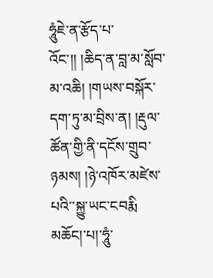ཧཱུཾཇེ་ན་རྩོད་པ་འོང་།། །ཆིད་ན་བླ་མ་སློབ་མ་འཆི། །གཡས་བསྐོར་དག་ཏུ་མ་བྲིས་ན། །རྡུལ་ཚོན་གྱི་ནི་དངོས་གྲུབ་ཉམས། །ཉེ་འཁོར་མཛེས་པའི་་སྐྱུ་ཡང་ངབརྨི མཆོང།་པ།་ཧཱུཾ་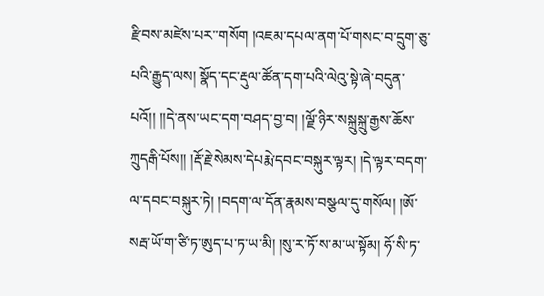རྫིབས་མཛེས་པར་་གསོག །འཇམ་དཔལ་ནག་པོ་གསང་བ་དྲུག་ཅུ་པའི་རྒྱུད་ལས། སྣོད་དང་རྡུལ་ཚོན་དག་པའི་ལེའུ་སྟེ་ཞེ་བདུན་པའོ།། །།དེ་ནས་ཡང་དག་བཤད་བྱ་བ། །ལྗོ་ཉིར་སསྐྲུསྐྲུ་རྒྱས་ཆོས་ཀྲུདརྒི་པོས།། །རྡོ་རྗེ་སེམས་དེཔརྨེ་དབང་བསྐུར་ལྟར། །དེ་ལྟར་བདག་ལ་དབང་བསྐུར་ཏེ། །བདག་ལ་དོན་རྣམས་བསྩལ་དུ་གསོལ། །ཨོ་སརྦ་ཡོ་ག་ཙི་ཏ་ཨུད་པ་ཏ་ཡ་མི། །སུ་ར་ཏོ་ས་མ་ཡ་སྟོམ། ཧོ་སི་ཏ་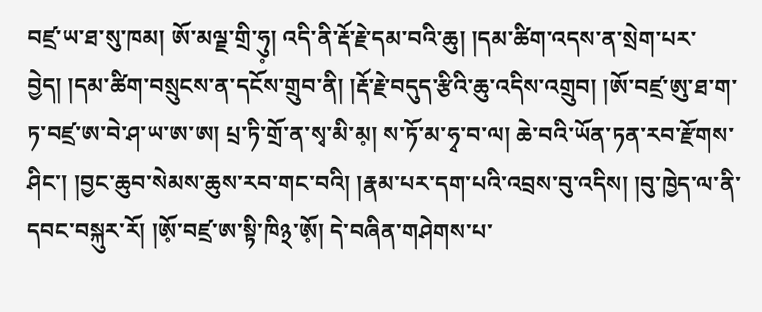བཛྲ་ཡ་ཐ་སུ་ཁམ། ཨོ་མལྗ་གྲི་ཧུ༷། འདི་ནི་རྡོ་རྗེ་དམ་བའི་ཆུ། །དམ་ཚིག་འདས་ན་སྲེག་པར་བྱེད། །དམ་ཚིག་བསྲུངས་ན་དངོས་གྲུབ་ནི། །རྡོ་རྗེ་བདུད་རྩིའི་ཆུ་འདིས་འགྲུབ། །ཨོ་བཛྲ་ཨུ་ཐ་ག་ཏ་བཛྲ་ཨ་བེ་ཤ་ཡ་ཨ་ཨ། པྲ་ཏི་གྲོ་ན་སྭ་མི་མ༷། ས་ཏོ་མ་ཧྭ་བ་ལ། ཆེ་བའི་ཡོན་ཏན་རབ་རྫོགས་ཤིང་། །བྱང་ཆུབ་སེམས་ཆུས་རབ་གང་བའི། །རྣམ་པར་དག་པའི་འབྲས་བུ་འདིས། །བུ་ཁྱེད་ལ་ནི་དབང་བསྐུར་རོ། །ཨོ༷་བཛྲ་ཨ་སྟི་ཁི྅་ཨོ༷། དེ་བཞིན་གཤེགས་པ་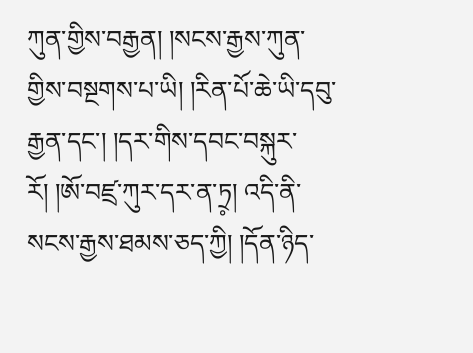ཀུན་གྱིས་བརྒྱན། །སངས་རྒྱས་ཀུན་གྱིས་བསྔགས་པ་ཡི། །རིན་པོ་ཆེ་ཡི་དབུ་རྒྱན་དང་། །དར་གིས་དབང་བསྐུར་རོ། །ཨོ་བཛྲ་ཀུར་དར་ན་ཏྲ༷། འདི་ནི་སངས་རྒྱས་ཐམས་ཅད་ཀྱི། །དོན་ཉིད་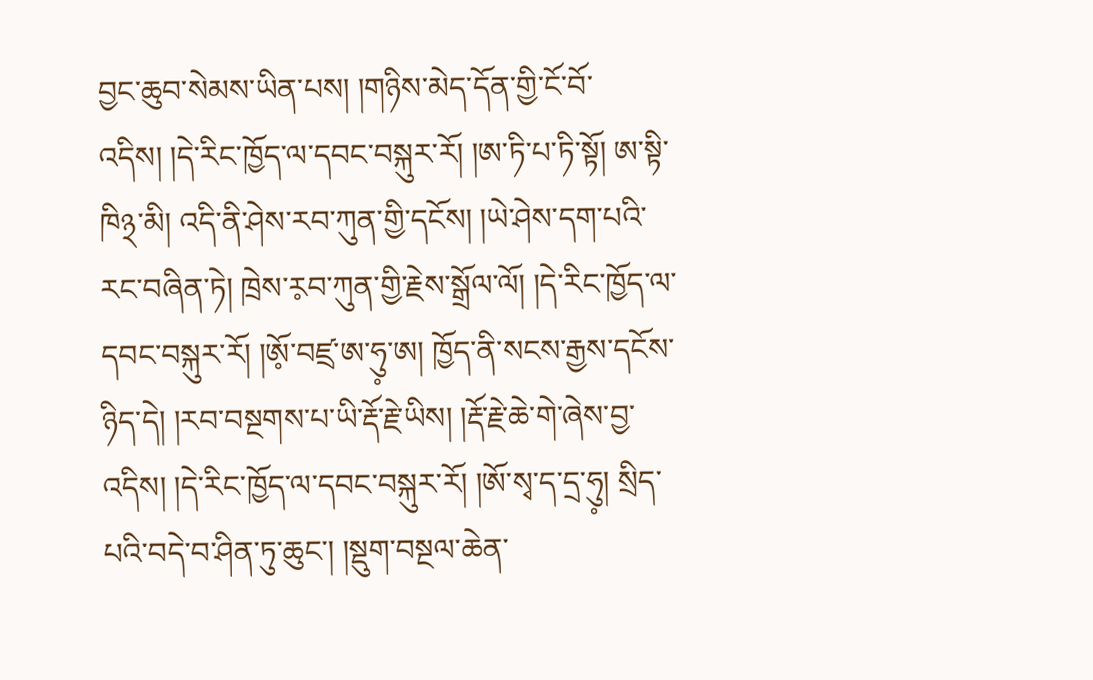བྱང་ཆུབ་སེམས་ཡིན་པས། །གཉིས་མེད་དོན་གྱི་ངོ་བོ་འདིས། །དེ་རིང་ཁྱོད་ལ་དབང་བསྐུར་རོ། །ཨ་ཏི་པ་ཏི་སྟོ། ཨ་སྟི་ཁི྅་མི། འདི་ནི་ཤེས་རབ་ཀུན་གྱི་དངོས། །ཡེ་ཤེས་དག་པའི་རང་བཞིན་ཏེ། ཁྲེས་ར༷བ་ཀུན་གྱི་རྗེས་སྒྲོལ་ལོ། །དེ་རིང་ཁྱོད་ལ་དབང་བསྐུར་རོ། །ཨོ༷་བཛྲ་ཨ་ཧུ༷་ཨ། ཁྱོད་ནི་སངས་རྒྱས་དངོས་ཉིད་དེ། །རབ་བསྔགས་པ་ཡི་རྡོ་རྗེ་ཡིས། །རྡོ་རྗེ་ཆེ་གེ་ཞེས་བྱ་འདིས། །དེ་རིང་ཁྱོད་ལ་དབང་བསྐུར་རོ། །ཨོ་སྭ་ད་དྲ་ཧུ༷། སྲིད་པའི་བདེ་བ་ཤིན་ཏུ་ཆུང་། །སྡུག་བསྔལ་ཆེན་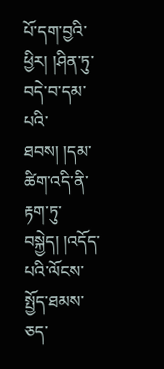པོ་དག་བྱའི་ཕྱིར། །ཤིན་ཏུ་བདེ་བ་དམ་པའི་ཐབས། །དམ་ཚིག་འདི་ནི་རྟག་ཏུ་བསྐྱེད། །འདོད་པའི་ལོངས་སྤྱོད་ཐམས་ཅད་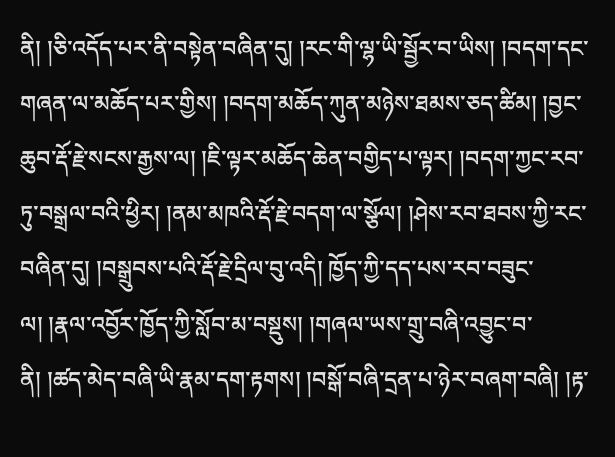ནི། །ཅི་འདོད་པར་ནི་བསྟེན་བཞིན་དུ། །རང་གི་ལྷ་ཡི་སྦྱོར་བ་ཡིས། །བདག་དང་གཞན་ལ་མཆོད་པར་གྱིས། །བདག་མཆོད་ཀུན་མཉེས་ཐམས་ཅད་ཚིམ། །བྱང་ཆུབ་རྡོ་རྗེ་སངས་རྒྱས་ལ། །ཇི་ལྟར་མཆོད་ཆེན་བགྱིད་པ་ལྟར། །བདག་ཀྱང་རབ་ཏུ་བསྒྲལ་བའི་ཕྱིར། །ནམ་མཁའི་རྡོ་རྗེ་བདག་ལ་སྩོལ། །ཤེས་རབ་ཐབས་ཀྱི་རང་བཞིན་དུ། །བསྒྲུབས་པའི་རྡོ་རྗེ་དྲིལ་བུ་འདི། ཁྱོད་ཀྱི་དད་པས་རབ་བཟུང་ལ། །རྣལ་འབྱོར་ཁྱོད་ཀྱི་སློབ་མ་བསྡུས། །གཞལ་ཡས་གྲུ་བཞི་འབྱུང་བ་ནི། །ཚད་མེད་བཞི་ཡི་རྣམ་དག་རྟགས། །བསྒོ་བཞི་དྲན་པ་ཉེར་བཞག་བཞི། །རྟ་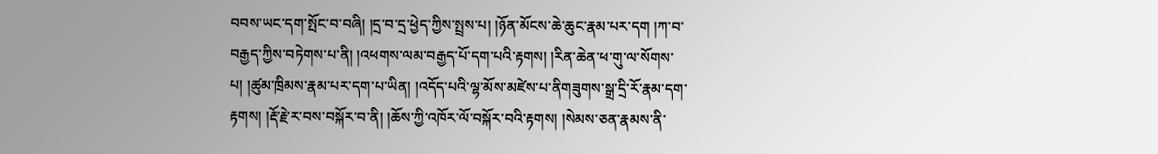བབས་ཡང་དག་སྤོང་བ་བཞི། །དྲ་བ་དྲ་ཕྱེད་ཀྱིས་སྤྲས་པ། །ཉོན་མོངས་ཆེ་ཆུང་རྣམ་པར་དག །ཀ་བ་བརྒྱད་ཀྱིས་བཏེགས་པ་ནི། །འཕགས་ལམ་བརྒྱད་པོ་དག་པའི་རྟགས། །རིན་ཆེན་ཕ་གུ་ལ་སོགས་པ། །ཚུམ་ཁྲིམས་རྣམ་པར་དག་པ་ཡིན། །འདོད་པའི་ལྷ་མོས་མཛེས་པ་ནིགཟུགས་སྒྲ་དྲི་རོ་རྣམ་དག་རྟགས། །རྡོ་རྗེ་ར་བས་བསྐོར་བ་ནི། །ཆོས་ཀྱི་འཁོར་ལོ་བསྐོར་བའི་རྟགས། །སེམས་ཅན་རྣམས་ནི་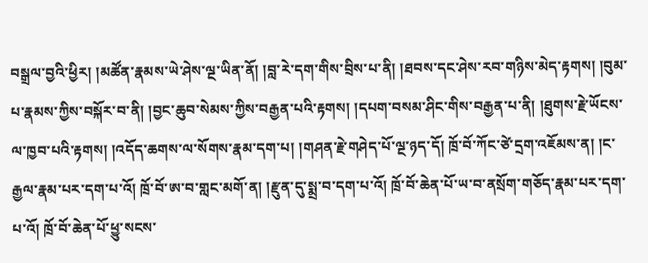བསྒྲལ་བྱའི་ཕྱིར། །མཚོན་རྣམས་ཡེ་ཤེས་ལྔ་ཡིན་ནོ། །བླ་རེ་དག་གིས་བྲིས་པ་ནི། །ཐབས་དང་ཤེས་རབ་གཉིས་མེད་རྟགས། །བུམ་པ་རྣམས་ཀྱིས་བསྐོར་བ་ནི། །བྱང་ཆུབ་སེམས་ཀྱིས་བརྒྱན་པའི་རྟགས། །དཔག་བསམ་ཤིང་གིས་བརྒྱན་པ་ནི། །ཐུགས་རྗེ་ཡོངས་ལ་ཁྱབ་པའི་རྟགས། །འདོད་ཆགས་ལ་སོགས་རྣམ་དག་པ། །གཤན་རྗེ་གཤེད་པོ་ལྔ་ཉད་དོ། ཁྲོ་བོ་ཀོང་ཙེ་དྲག་འཇོམས་ན། །ང་རྒྱལ་རྣམ་པར་དག་པ་འོ། ཁྲོ་བོ་ཨ་བ་གླང་མགོ་ན། །རྫུན་དུ་སྨྲ་བ་དག་པ་འོ། ཁྲོ་བོ་ཆེན་པོ་ཡ་བ་ནསྲོག་གཅོད་རྣམ་པར་དག་པ་འོ། ཁྲོ་བོ་ཆེན་པོ་ཕྱུ་སངས་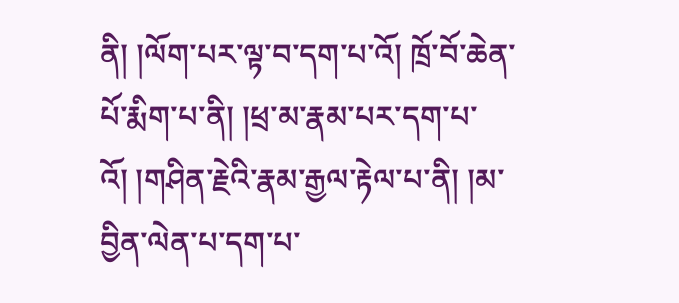ནི། །ལོག་པར་ལྟ་བ་དག་པ་འོ། ཁྲོ་བོ་ཆེན་པོ་རྨིག་པ་ནི། །ཕྲ་མ་རྣམ་པར་དག་པ་འོ། །གཤིན་རྗེའི་རྣམ་རྒྱལ་རྟེལ་པ་ནི། །མ་བྱིན་ལེན་པ་དག་པ་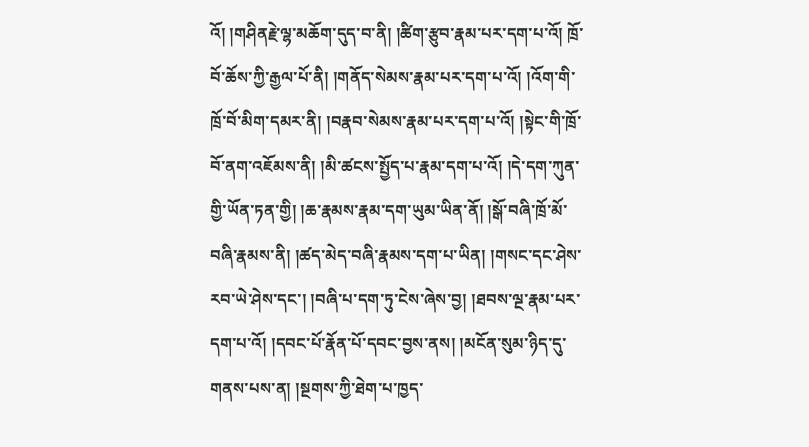འོ། །གཤིནརྗེ་ལྷ་མཆོག་དུད་བ་ནི། །ཚིག་རྩུབ་རྣམ་པར་དག་པ་འོ། ཁྲོ་བོ་ཆོས་ཀྱི་རྒྱལ་པོ་ནི། །གནོད་སེམས་རྣམ་པར་དག་པ་འོ། །འོག་གི་ཁྲོ་བོ་མིག་དམར་ནི། །བརྣབ་སེམས་རྣམ་པར་དག་པ་འོ། །སྟེང་གི་ཁྲོ་བོ་ནག་འཇོམས་ནི། །མི་ཚངས་སྤྱོད་པ་རྣམ་དག་པ་འོ། །དེ་དག་ཀུན་གྱི་ཡོན་ཏན་གྱི། །ཆ་རྣམས་རྣམ་དག་ཡུམ་ཡིན་ནོ། །སྒོ་བཞི་ཁྲོ་མོ་བཞི་རྣམས་ནི། །ཚད་མེད་བཞི་རྣམས་དག་པ་ཡིན། །གསང་དང་ཤེས་རབ་ཡེ་ཤེས་དང་། །བཞི་པ་དག་ཏུ་ངེས་ཞེས་བྱ། །ཐབས་ལྔ་རྣམ་པར་དག་པ་འོ། །དབང་པོ་རྣོན་པོ་དབང་བྱས་ནས། །མངོན་སུམ་ཉིད་དུ་གནས་པས་ན། །སྔགས་ཀྱི་ཐེག་པ་ཁྱད་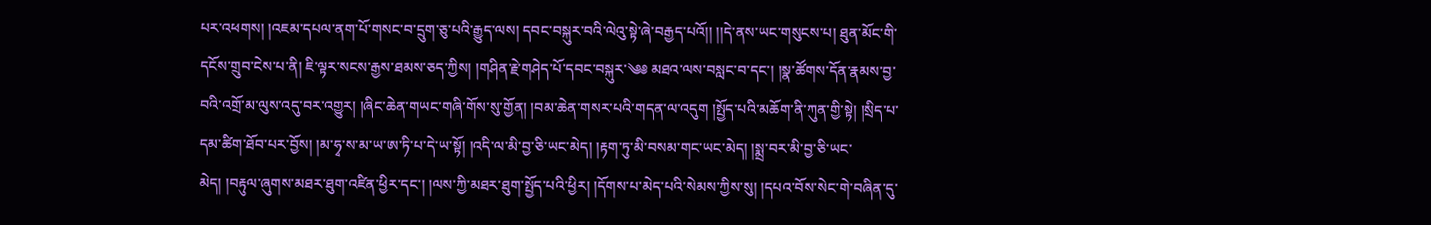པར་འཕགས། །འཇམ་དཔལ་ནག་པོ་གསང་བ་དྲུག་ཅུ་པའི་རྒྱུད་ལས། དབང་བསྐུར་བའི་ལེའུ་སྟེ་ཞེ་བརྒྱད་པའོ།། །།དེ་ནས་ཡང་གསུངས་པ། ཐུན་མོང་གི་དངོས་གྲུབ་ངེས་པ་ནི། ཇི་ལྟར་སངས་རྒྱས་ཐམས་ཅད་ཀྱིས། །གཤིན་རྗེ་གཤེད་པོ་དབང་བསྐུར་༄༅ མཐའ་ལས་བསླང་བ་དང་། །སྣ་ཚོགས་དོན་རྣམས་བྱ་བའི་འགྲོ་མ་ལུས་འདུ་བར་འགྱུར། །ཞིང་ཆེན་གཡང་གཞི་གོས་སུ་གྱོན། །བམ་ཆེན་གསར་པའི་གདན་ལ་འདུག །སྤྱོད་པའི་མཆོག་ནི་ཀུན་གྱི་སྟེ། །སྲིད་པ་དམ་ཚིག་ཐོབ་པར་བྱོས། །མ་ཧྭ་ས་མ་ཡ་ཨ་ཏི་པ་དེ་ཡ་སྟོ། །འདི་ལ་མི་བྱ་ཅི་ཡང་མེད། །རྟག་ཏུ་མི་བསམ་གང་ཡང་མེད། །སྨྲ་བར་མི་བྱ་ཅི་ཡང་མེད། །བརྟུལ་ཞུགས་མཐར་ཐུག་འཛིན་ཕྱིར་དང་། །ལས་ཀྱི་མཐར་ཐུག་སྤྱོད་པའི་ཕྱིར། །དོགས་པ་མེད་པའི་སེམས་ཀྱིས་སུ། །དཔའ་བོས་སེང་གེ་བཞིན་དུ་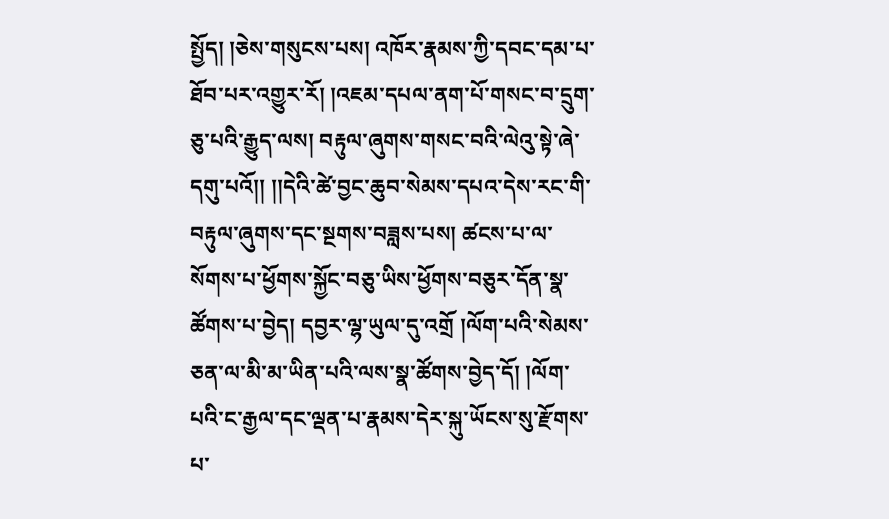སྤྱོད། །ཅེས་གསུངས་པས། འཁོར་རྣམས་ཀྱི་དབང་དམ་པ་ཐོབ་པར་འགྱུར་རོ། །འཇམ་དཔལ་ནག་པོ་གསང་བ་དྲུག་ཅུ་པའི་རྒྱུད་ལས། བརྟུལ་ཞུགས་གསང་བའི་ལེའུ་སྟེ་ཞེ་དགུ་པའོ།། །།དེའི་ཚེ་བྱང་ཆུབ་སེམས་དཔའ་དེས་རང་གི་བརྟུལ་ཞུགས་དང་སྔགས་བཟླས་པས། ཚངས་པ་ལ་སོགས་པ་ཕྱོགས་སྐྱོང་བཅུ་ཡིས་ཕྱོགས་བཅུར་དོན་སྣ་ཚོགས་པ་བྱེད། དབྱར་ལྷ་ཡུལ་དུ་འགྲོ །ལོག་པའི་སེམས་ཅན་ལ་མི་མ་ཡིན་པའི་ལས་སྣ་ཚོགས་བྱེད་དོ། །ལོག་པའི་ང་རྒྱལ་དང་ལྡན་པ་རྣམས་དེར་སྐུ་ཡོངས་སུ་རྫོགས་པ་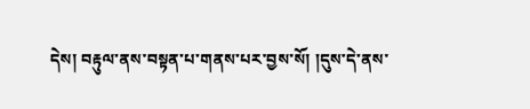དེས། བརྟུལ་ནས་བསྟན་པ་གནས་པར་བྱས་སོ། །དུས་དེ་ནས་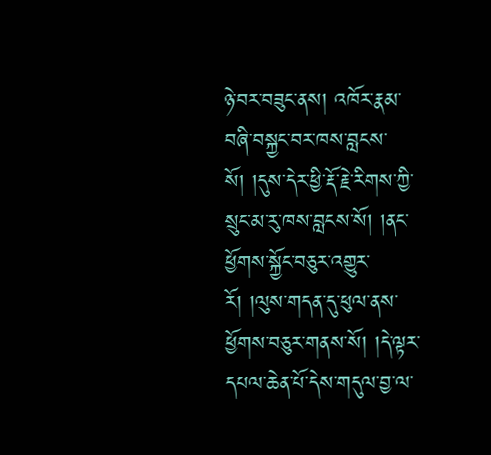ཉེ་བར་བཟུང་ནས། འཁོར་རྣམ་བཞི་བསྐྱང་བར་ཁས་བླངས་སོ། །དུས་དེར་ཕྱི་རྡོ་རྗེ་རིགས་ཀྱི་སྲུང་མ་རུ་ཁས་བླངས་སོ། །ནང་ཕྱོགས་སྐྱོང་བཅུར་འགྱུར་རོ། །ལུས་གདན་དུ་ཕུལ་ནས་ཕྱོགས་བཅུར་གནས་སོ། །དེ་ལྟར་དཔལ་ཆེན་པོ་དེས་གདུལ་བྱ་ལ་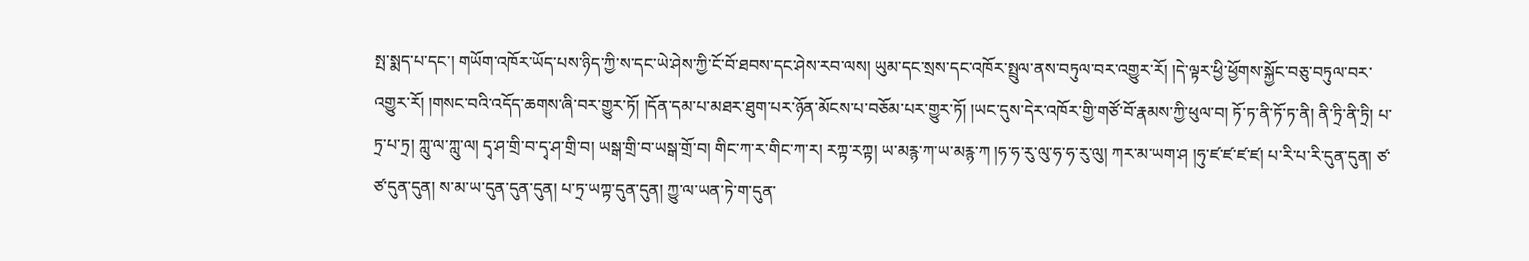སྤ་སྨད་པ་དང་། གཡོག་འཁོར་ཡོད་པས་ཉིད་ཀྱི་ས་དང་ཡེ་ཤེས་ཀྱི་ངོ་བོ་ཐབས་དང་ཤེས་རབ་ལས། ཡུམ་དང་སྲས་དང་འཁོར་སྤྲུལ་ནས་བཏུལ་བར་འགྱུར་རོ། །དེ་ལྟར་ཕྱི་ཕྱོགས་སྐྱོང་བཅུ་བཏུལ་བར་འགྱུར་རོ། །གསང་བའི་འདོད་ཆགས་ཞི་བར་གྱུར་ཏོ། །དོན་དམ་པ་མཐར་ཐུག་པར་ཉོན་མོངས་པ་བཅོམ་པར་གྱུར་ཏོ། །ཡང་དུས་དེར་འཁོར་གྱི་གཙོ་བོ་རྣམས་ཀྱི་ཕུལ་བ། ཏོ་ཏ་ནི་ཏོ་ཏ་ནི། ནི་ཏྲི་ནི་ཏྲི། པ་ཏྲ་པ་ཏྲ། ཀླུ་ལ་ཀླུ་ལ། དྭ་ཤ་གྲི་བ་དྭ་ཤ་གྲི་བ། ཡསྒ་གྲི་བ་ཡསྒ་གྲོ་བ། གིང་ཀ་ར་གིང་ཀ་ར། རཀྟ་རཀྟ། ཡ་མརྙ་ཀ་ཡ་མརྙ་ཀ །ཧ་ཧ་རུ་ལུ་ཧ་ཧ་རུ་ལུ། ཀར་མ་ཡག་ཤ །ཧུ་ཛ་ཛ་ཛ་ཛ། པ་རི་པ་རི་དུན་དུན། ཙ་ཙ་དུན་དུན། ས་མ་ཡ་དུན་དུན་དུན། པ་ཏྲ་ཡཀྟ་དུན་དུན། ཀྱུ་ལ་ཡན་ཏེ་ག་དུན་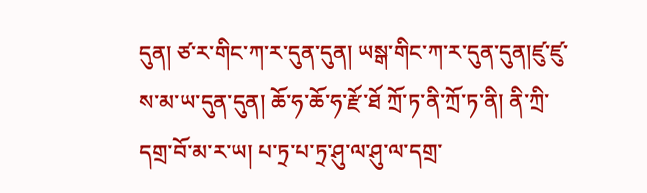དུན། ཙ་ར་གིང་ཀ་ར་དུན་དུན། ཡསྒ་གིང་ཀ་ར་དུན་དུན།ཛུ་ཛུ་ས་མ་ཡ་དུན་དུན། ཆོ་ཧ་ཆོ་ཧ་རྫོ་ཐོ ཀྲོ་ཏ་ནི་ཀྲོ་ཏ་ནི། ནི་ཀྲི་དགྲ་བོ་མ་ར་ཡ། པ་ཏྲ་པ་ཏྲ་ཤུ་ལ་ཤུ་ལ་དགྲ་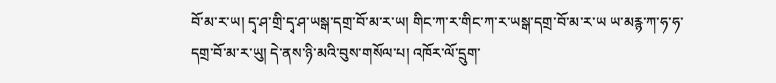བོ་མ་ར་ཡ། དྭ་ཤ་གྲི་དྭ་ཤ་ཡསྒ་དགྲ་བོ་མ་ར་ཡ། གིང་ཀ་ར་གིང་ཀ་ར་ཡསྒ་དགྲ་བོ་མ་ར་ཡ ཡ་མརྙ་ཀ་ཧ་ཧ་དགྲ་བོ་མ་ར་ཡུ། དེ་ནས་ཉི་མའི་བུས་གསོལ་པ། འཁོར་ལོ་དྲུག་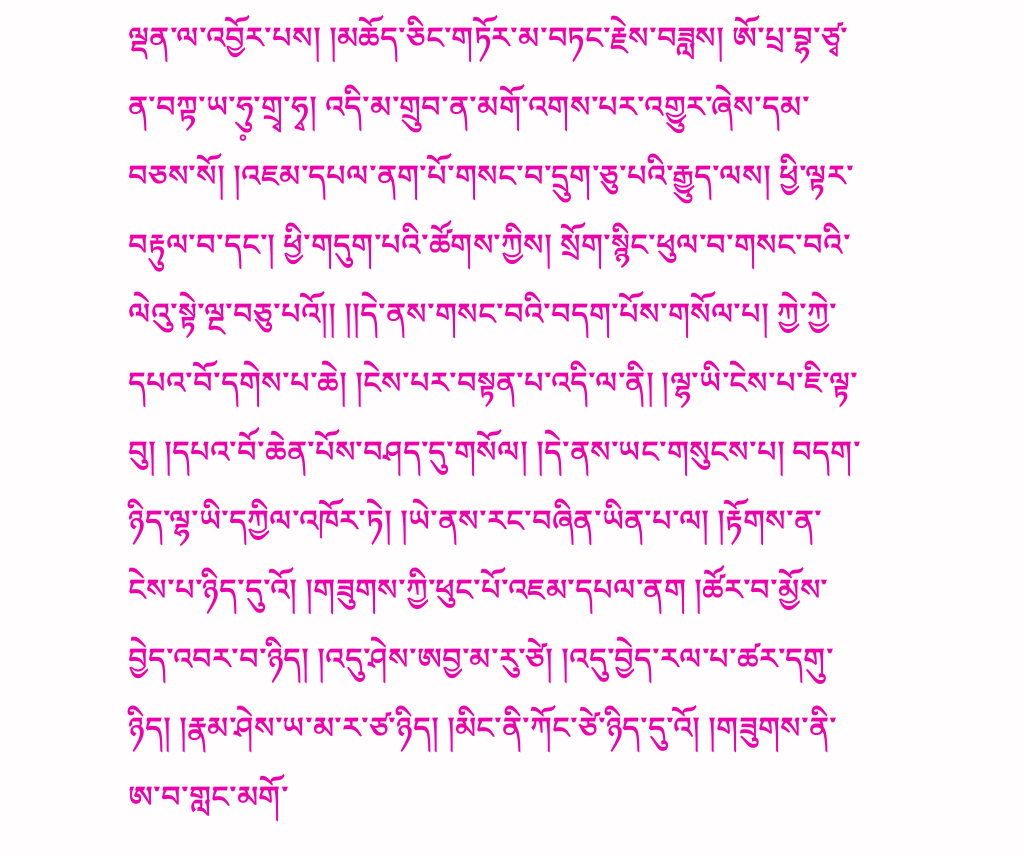ལྡན་ལ་འབྱོར་པས། །མཆོད་ཅིང་གཏོར་མ་བཏང་རྗེས་བཟླས། ཨོ་པྲ་བྷ་ཙྭ་ན་བཀྟ་ཡ་ཧུ༷་གྲྭ་ཧྭ། འདི་མ་གྲུབ་ན་མགོ་འགས་པར་འགྱུར་ཞེས་དམ་བཅས་སོ། །འཇམ་དཔལ་ནག་པོ་གསང་བ་དྲུག་ཅུ་པའི་རྒྱུད་ལས། ཕྱི་ལྟར་བརྟུལ་བ་དང་། ཕྱི་གདུག་པའི་ཚོགས་ཀྱིས། སྲོག་སྙིང་ཕུལ་བ་གསང་བའི་ལེའུ་སྟེ་ལྔ་བཅུ་པའོ།། །།དེ་ནས་གསང་བའི་བདག་པོས་གསོལ་པ། ཀྱེ་ཀྱེ་དཔའ་བོ་དགེས་པ་ཆེ། །ངེས་པར་བསྟན་པ་འདི་ལ་ནི། །ལྷ་ཡི་ངེས་པ་ཇི་ལྟ་བུ། །དཔའ་བོ་ཆེན་པོས་བཤད་དུ་གསོལ། །དེ་ནས་ཡང་གསུངས་པ། བདག་ཉིད་ལྷ་ཡི་དཀྱིལ་འཁོར་ཏེ། །ཡེ་ནས་རང་བཞིན་ཡིན་པ་ལ། །རྟོགས་ན་ངེས་པ་ཉིད་དུ་འོ། །གཟུགས་ཀྱི་ཕུང་པོ་འཇམ་དཔལ་ནག །ཚོར་བ་མྱོས་བྱེད་འབར་བ་ཉིད། །འདུ་ཤེས་ཨབྱ་མ་རུ་ཙེ། །འདུ་བྱེད་རལ་པ་ཚར་དགུ་ཉིད། །རྣམ་ཤེས་ཡ་མ་ར་ཙ་ཉིད། །མིང་ནི་ཀོང་ཙེ་ཉིད་དུ་འོ། །གཟུགས་ནི་ཨ་བ་གླང་མགོ་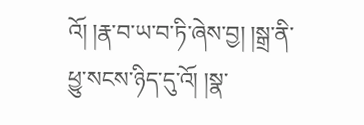འོ། །རྣ་བ་ཡ་བ་ཏི་ཞེས་བྱ། །སྒྲ་ནི་ཕྱུ་སངས་ཉིད་དུ་འོ། །སྣ་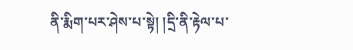ནི་རྨིག་པར་ཤེས་པ་སྟེ། །དྲི་ནི་རྟེལ་པ་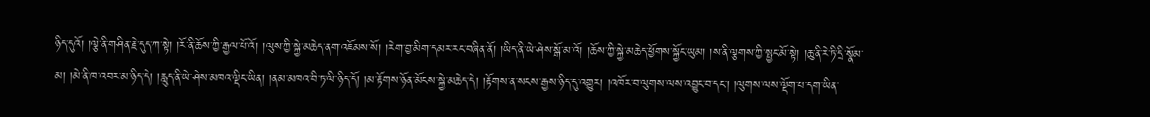ཉིད་དུའོ། །ལྕེ་ནི་གཤིན་རྗེ་དུད་ཀ་སྟེ། །རོ་ནི་ཆོས་ཀྱི་རྒྱལ་པོ་འོ། །ལུས་ཀྱི་སྐྱེ་མཆེད་ནག་འཇོམས་སོ། །རེག་བྱ་མིག་དམར་རང་བཞིན་ནོ། །ཡིད་ནི་ཡེ་ཤེས་སྒོ་མ་འོ། །ཆོས་ཀྱི་སྐྱེ་མཆེད་ཕྱོགས་སྐྱོང་ཡུམ། །ས་ནི་ལྕགས་ཀྱི་སྤྱང་མོ་སྟེ། །ཆུ་ནི་རེ་ཏི་དྲི་སྣོམ་མ། །མེ་ནི་ཁ་འབར་མ་ཉིད་དེ། །རླུད་ནི་ཡེ་ཤེས་མཁའ་ལྡིང་ཡིན། །ནམ་མཁའ་བི་ཏ་ལི་ཉིད་དོ། །མ་རྟོགས་ཉོན་མོངས་སྐྱེ་མཆེད་དེ། །རྟོགས་ན་སངས་རྒྱས་ཉིད་དུ་འགྱུར། །འཁོར་བ་ལུགས་ལས་འབྱུང་བ་དང་། །ལུགས་ལས་ལྡོག་པ་དག་ཡིན་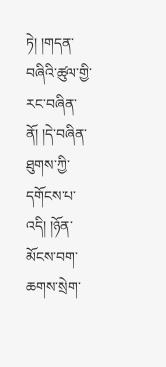ཏེ། །གདན་བཞིའི་ཚུལ་གྱི་རང་བཞིན་ནོ། །དེ་བཞིན་ཐུགས་ཀྱི་དགོངས་པ་འདི། །ཉོན་མོངས་བག་ཆགས་སྲེག་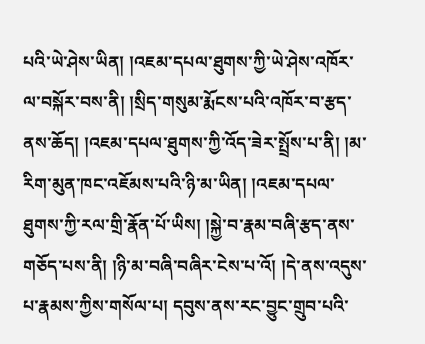པའི་ཡེ་ཤེས་ཡིན། །འཇམ་དཔལ་ཐུགས་ཀྱི་ཡེ་ཤེས་འཁོར་ལ་བསྐོར་བས་ནི། །སྲིད་གསུམ་རྨོངས་པའི་འཁོར་བ་རྩད་ནས་ཆོད། །འཇམ་དཔལ་ཐུགས་ཀྱི་འོད་ཟེར་སྤྲོས་པ་ནི། །མ་རིག་མུན་ཁང་འཇོམས་པའི་ཉི་མ་ཡིན། །འཇམ་དཔལ་ཐུགས་ཀྱི་རལ་གྲི་རྣོན་པོ་ཡིས། །སྐྱེ་བ་རྣམ་བཞི་རྩད་ནས་གཅོད་པས་ནི། །ཉི་མ་བཞི་བཞིར་ངེས་པ་འོ། །དེ་ནས་འདུས་པ་རྣམས་ཀྱིས་གསོལ་པ། དབུས་ནས་རང་བྱུང་གྲུབ་པའི་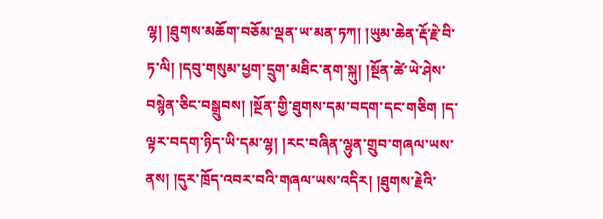ལྷ། །ཐུགས་མཆོག་བཅོམ་ལྡན་ཡ་མན་ཏཀ། །ཡུམ་ཆེན་རྡོ་རྗེ་བི་ཏ་ལི། །དབུ་གསུམ་ཕྱག་དྲུག་མཐིང་ནག་སྐུ། །སྔོན་ཚེ་ཡེ་ཤེས་བསྙེན་ཅིང་བསྒྲུབས། །སྔོན་གྱི་ཐུགས་དམ་བདག་དང་གཅིག །ད་ལྟར་བདག་ཉིད་ཡི་དམ་ལྷ། །རང་བཞིན་ལྷུན་གྲུབ་གཞལ་ཡས་ནས། །དུར་ཁྲོད་འབར་བའི་གཞལ་ཡས་འདིར། །ཐུགས་རྗེའི་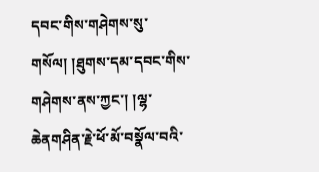དབང་གིས་གཤེགས་སུ་གསོལ། །ཐུགས་དམ་དབང་གིས་གཤེགས་ནས་ཀྱང་། །ལྷ་ཆེནགཤིན་རྗེ་ཕོ་མོ་བསྣོལ་བའི་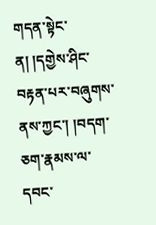གདན་སྟེང་ན། །དགྱེས་ཤིང་བརྟན་པར་བཞུགས་ནས་ཀྱང་། །བདག་ཅག་རྣམས་ལ་དབང་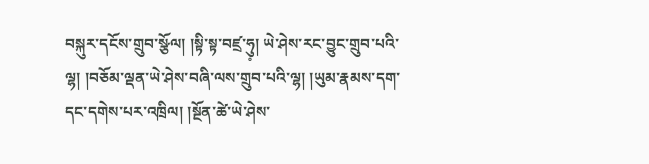བསྐུར་དངོས་གྲུབ་སྩོལ། །སྟི་སྟ་བཛྲ་ཧུ༷། ཡེ་ཤེས་རང་བྱུང་གྲུབ་པའི་ལྷ། །བཅོམ་ལྡན་ཡེ་ཤེས་བཞི་ལས་གྲུབ་པའི་ལྷ། །ཡུམ་རྣམས་དག་དང་དགེས་པར་འཁྲིལ། །སྔོན་ཚེ་ཡེ་ཤེས་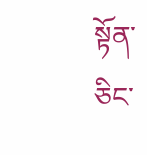སྟོན་ཅིང་